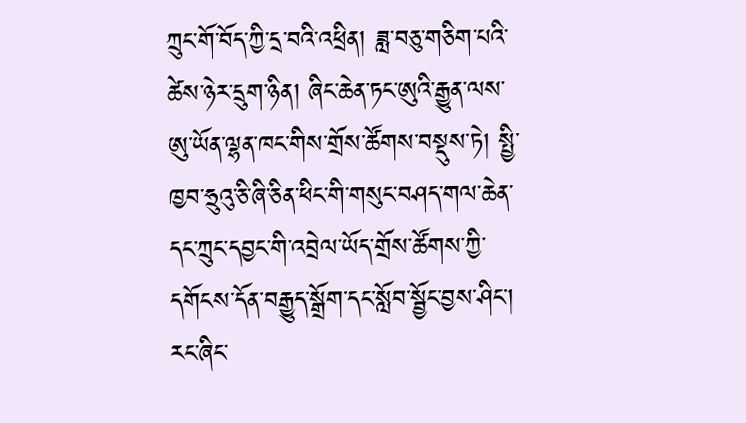ཀྲུང་གོ་བོད་ཀྱི་དྲ་བའི་འཕྲིན། ཟླ་བཅུ་གཅིག་པའི་ཚེས་ཉེར་དྲུག་ཉིན། ཞིང་ཆེན་ཏང་ཨུའི་རྒྱུན་ལས་ཨུ་ཡོན་ལྷན་ཁང་གིས་གྲོས་ཚོགས་བསྡུས་ཏེ། སྤྱི་ཁྱབ་ཧྲུའུ་ཅི་ཞི་ཅིན་ཕིང་གི་གསུང་བཤད་གལ་ཆེན་དང་ཀྲུང་དབྱང་གི་འབྲེལ་ཡོད་གྲོས་ཚོགས་ཀྱི་དགོངས་དོན་བརྒྱུད་སྒྲོག་དང་སློབ་སྦྱོང་བྱས་ཤིང་། རང་ཞིང་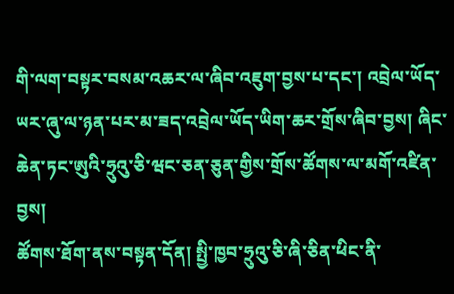གི་ལག་བསྟར་བསམ་འཆར་ལ་ཞིབ་འཇུག་བྱས་པ་དང་། འབྲེལ་ཡོད་ཡར་ཞུ་ལ་ཉན་པར་མ་ཟད་འབྲེལ་ཡོད་ཡིག་ཆར་གྲོས་ཞིབ་བྱས། ཞིང་ཆེན་ཏང་ཨུའི་ཧྲུའུ་ཅི་ཝང་ཅན་ཅུན་གྱིས་གྲོས་ཚོགས་ལ་མགོ་འཛིན་བྱས།
ཚོགས་ཐོག་ནས་བསྟན་དོན། སྤྱི་ཁྱབ་ཧྲུའུ་ཅི་ཞི་ཅིན་ཕིང་ནི་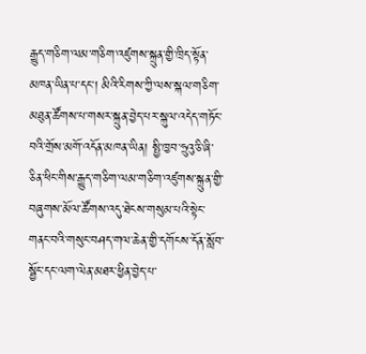རྒྱུད་གཅིག་ལམ་གཅིག་འཛུགས་སྐྲུན་གྱི་ཁྲིད་སྟོན་མཁན་ཡིན་པ་དང་། མིའི་རིགས་ཀྱི་ལས་སྐལ་གཅིག་མཐུན་ཚོགས་པ་གསར་སྐྲུན་བྱེད་པར་སྐུལ་འདེད་གཏོང་བའི་གྲོས་མགོ་འདོན་མཁན་ཡིན། སྤྱི་ཁྱབ་ཧྲུའུ་ཅི་ཞི་ཅིན་ཕིང་གིས་རྒྱུད་གཅིག་ལམ་གཅིག་འཛུགས་སྐྲུན་གྱི་བཞུགས་མོལ་ཚོགས་འདུ་ཐེངས་གསུམ་པའི་སྟེང་གནང་བའི་གསུང་བཤད་གལ་ཆེན་གྱི་དགོངས་དོན་སློབ་སྦྱོང་དང་ལག་ལེན་མཐར་ཕྱིན་བྱེད་པ་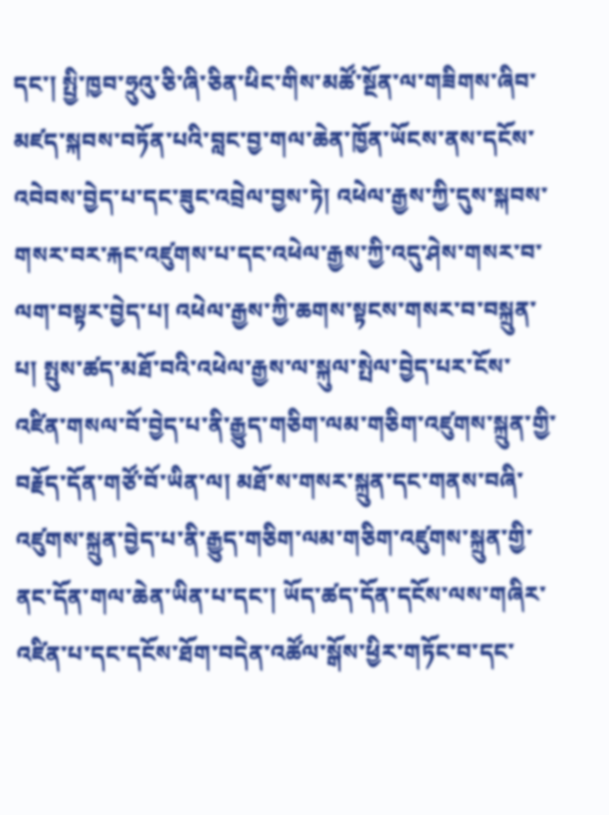དང་། སྤྱི་ཁྱབ་ཧྲུའུ་ཅི་ཞི་ཅིན་ཕིང་གིས་མཚོ་སྔོན་ལ་གཟིགས་ཞིབ་མཛད་སྐབས་བཏོན་པའི་བླང་བྱ་གལ་ཆེན་ཁྱོན་ཡོངས་ནས་དངོས་འབེབས་བྱེད་པ་དང་ཟུང་འབྲེལ་བྱས་ཏེ། འཕེལ་རྒྱས་ཀྱི་དུས་སྐབས་གསར་བར་རྐང་འཛུགས་པ་དང་འཕེལ་རྒྱས་ཀྱི་འདུ་ཤེས་གསར་བ་ལག་བསྟར་བྱེད་པ། འཕེལ་རྒྱས་ཀྱི་ཆགས་སྟངས་གསར་བ་བསྐྲུན་པ། སྤུས་ཚད་མཐོ་བའི་འཕེལ་རྒྱས་ལ་སྐུལ་སྤེལ་བྱེད་པར་ངོས་འཛིན་གསལ་བོ་བྱེད་པ་ནི་རྒྱུད་གཅིག་ལམ་གཅིག་འཛུགས་སྐྲུན་གྱི་བརྗོད་དོན་གཙོ་བོ་ཡིན་ལ། མཐོ་ས་གསར་སྐྲུན་དང་གནས་བཞི་འཛུགས་སྐྲུན་བྱེད་པ་ནི་རྒྱུད་གཅིག་ལམ་གཅིག་འཛུགས་སྐྲུན་གྱི་ནང་དོན་གལ་ཆེན་ཡིན་པ་དང་། ཡོད་ཚད་དོན་དངོས་ལས་གཞིར་འཛིན་པ་དང་དངོས་ཐོག་བདེན་འཚོལ་སྒོས་ཕྱིར་གཏོང་བ་དང་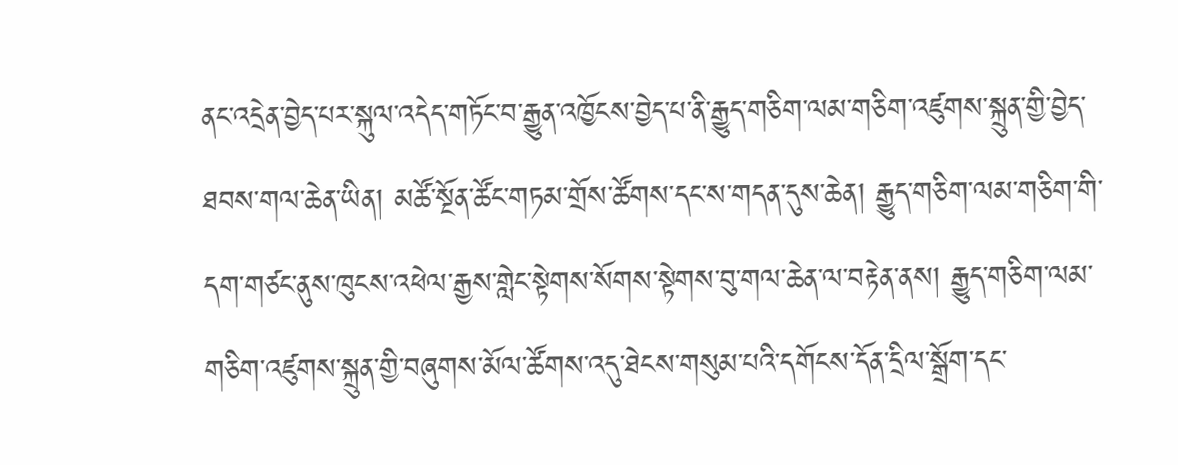ནང་འདྲེན་བྱེད་པར་སྐུལ་འདེད་གཏོང་བ་རྒྱུན་འཁྱོངས་བྱེད་པ་ནི་རྒྱུད་གཅིག་ལམ་གཅིག་འཛུགས་སྐྲུན་གྱི་བྱེད་ཐབས་གལ་ཆེན་ཡིན། མཚོ་སྔོན་ཚོང་གཏམ་གྲོས་ཚོགས་དང་ས་གདན་དུས་ཆེན། རྒྱུད་གཅིག་ལམ་གཅིག་གི་དག་གཙང་ནུས་ཁུངས་འཕེལ་རྒྱས་གླེང་སྟེགས་སོགས་སྟེགས་བུ་གལ་ཆེན་ལ་བརྟེན་ནས། རྒྱུད་གཅིག་ལམ་གཅིག་འཛུགས་སྐྲུན་གྱི་བཞུགས་མོལ་ཚོགས་འདུ་ཐེངས་གསུམ་པའི་དགོངས་དོན་དྲིལ་སྒྲོག་དང་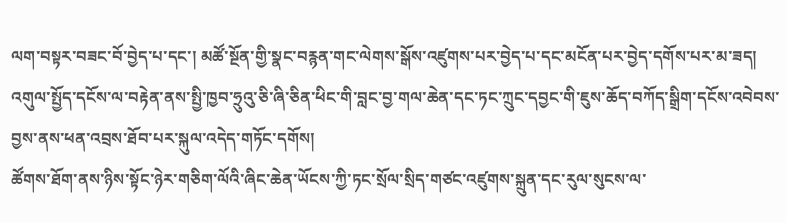ལག་བསྟར་བཟང་བོ་བྱེད་པ་དང་། མཚོ་སྔོན་གྱི་སྣང་བརྙན་གང་ལེགས་སྒོས་འཛུགས་པར་བྱེད་པ་དང་མངོན་པར་བྱེད་དགོས་པར་མ་ཟད། འགུལ་སྤྱོད་དངོས་ལ་བརྟེན་ནས་སྤྱི་ཁྱབ་ཧྲུའུ་ཅི་ཞི་ཅིན་ཕིང་གི་བླང་བྱ་གལ་ཆེན་དང་ཏང་ཀྲུང་དབྱང་གི་ཇུས་ཆོད་བཀོད་སྒྲིག་དངོས་འབེབས་བྱས་ནས་ཕན་འབྲས་ཐོབ་པར་སྐུལ་འདེད་གཏོང་དགོས།
ཚོགས་ཐོག་ནས་ཉིས་སྟོང་ཉེར་གཅིག་ལོའི་ཞིང་ཆེན་ཡོངས་ཀྱི་ཏང་སྲོལ་སྲིད་གཙང་འཛུགས་སྐྲུན་དང་རུལ་སུངས་ལ་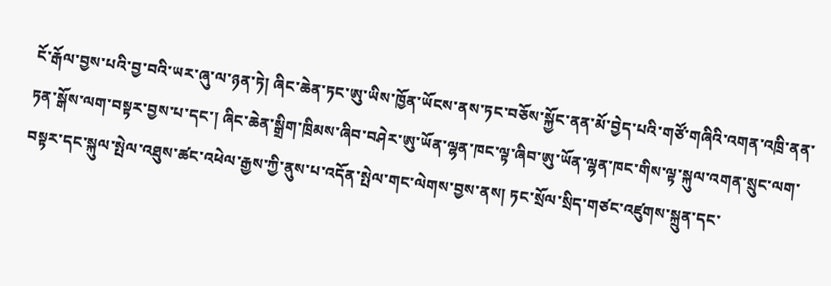ངོ་རྒོལ་བྱས་པའི་བྱ་བའི་ཡར་ཞུ་ལ་ཉན་ཏེ། ཞིང་ཆེན་ཏང་ཨུ་ཡིས་ཁྱོན་ཡོངས་ནས་ཏང་བཅོས་སྐྱོང་ནན་མོ་བྱེད་པའི་གཙོ་གཞིའི་འགན་འཁྲི་ནན་ཏན་སྒོས་ལག་བསྟར་བྱས་པ་དང་། ཞིང་ཆེན་སྒྲིག་ཁྲིམས་ཞིབ་བཤེར་ཨུ་ཡོན་ལྷན་ཁང་ལྟ་ཞིབ་ཨུ་ཡོན་ལྷན་ཁང་གིས་ལྟ་སྐུལ་འགན་སྲུང་ལག་བསྟར་དང་སྐུལ་སྤེལ་འཐུས་ཚང་འཕེལ་རྒྱས་ཀྱི་ནུས་པ་འདོན་སྤེལ་གང་ལེགས་བྱས་ནས། ཏང་སྲོལ་སྲིད་གཙང་འཛུགས་སྐྲུན་དང་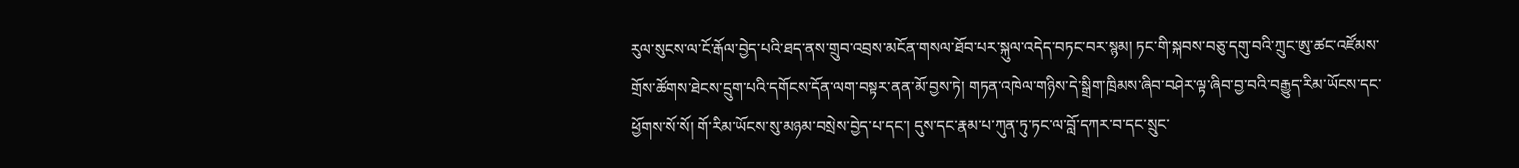རུལ་སུངས་ལ་ངོ་རྒོལ་བྱེད་པའི་ཐད་ནས་གྲུབ་འབྲས་མངོན་གསལ་ཐོབ་པར་སྐུལ་འདེད་བཏང་བར་སྙམ། ཏང་གི་སྐབས་བཅུ་དགུ་བའི་ཀྲུང་ཨུ་ཚང་འཛོམས་གྲོས་ཚོགས་ཐེངས་དྲུག་པའི་དགོངས་དོན་ལག་བསྟར་ནན་མོ་བྱས་ཏེ། གཏན་འཁེལ་གཉིས་དེ་སྒྲིག་ཁྲིམས་ཞིབ་བཤེར་ལྟ་ཞིབ་བྱ་བའི་བརྒྱུད་རིམ་ཡོངས་དང་ཕྱོགས་སོ་སོ། གོ་རིམ་ཡོངས་སུ་མཉམ་བསྲེས་བྱེད་པ་དང་། དུས་དང་རྣམ་པ་ཀུན་ཏུ་ཏང་ལ་བློ་དཀར་བ་དང་སྲུང་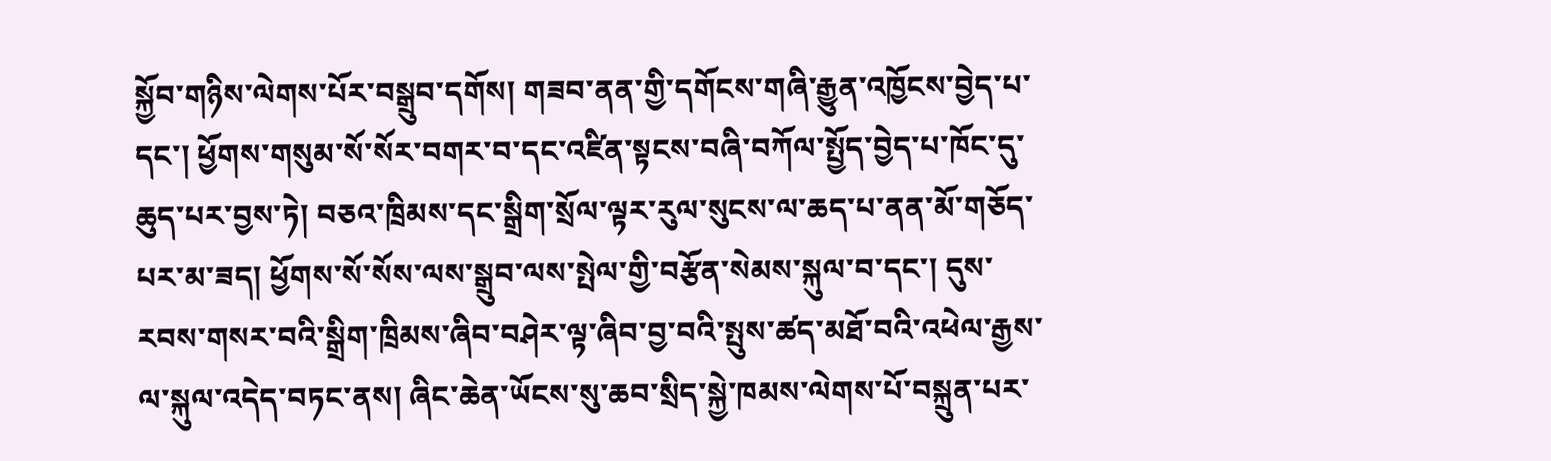སྐྱོབ་གཉིས་ལེགས་པོར་བསྒྲུབ་དགོས། གཟབ་ནན་གྱི་དགོངས་གཞི་རྒྱུན་འཁྱོངས་བྱེད་པ་དང་། ཕྱོགས་གསུམ་སོ་སོར་བགར་བ་དང་འཛིན་སྟངས་བཞི་བཀོལ་སྤྱོད་བྱེད་པ་ཁོང་དུ་ཆུད་པར་བྱས་ཏེ། བཅའ་ཁྲིམས་དང་སྒྲིག་སྲོལ་ལྟར་རུལ་སུངས་ལ་ཆད་པ་ནན་མོ་གཅོད་པར་མ་ཟད། ཕྱོགས་སོ་སོས་ལས་སྒྲུབ་ལས་སྤེལ་གྱི་བརྩོན་སེམས་སྐུལ་བ་དང་། དུས་རབས་གསར་བའི་སྒྲིག་ཁྲིམས་ཞིབ་བཤེར་ལྟ་ཞིབ་བྱ་བའི་སྤུས་ཚད་མཐོ་བའི་འཕེལ་རྒྱས་ལ་སྐུལ་འདེད་བཏང་ནས། ཞིང་ཆེན་ཡོངས་སུ་ཆབ་སྲིད་སྐྱེ་ཁམས་ལེགས་པོ་བསྐྲུན་པར་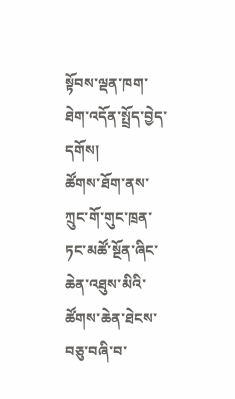སྟོབས་ལྡན་ཁག་ཐེག་འདོན་སྤྲོད་བྱེད་དགོས།
ཚོགས་ཐོག་ནས་ཀྲུང་གོ་གུང་ཁྲན་ཏང་མཚོ་སྔོན་ཞིང་ཆེན་འཐུས་མིའི་ཚོགས་ཆེན་ཐེངས་བཅུ་བཞི་བ་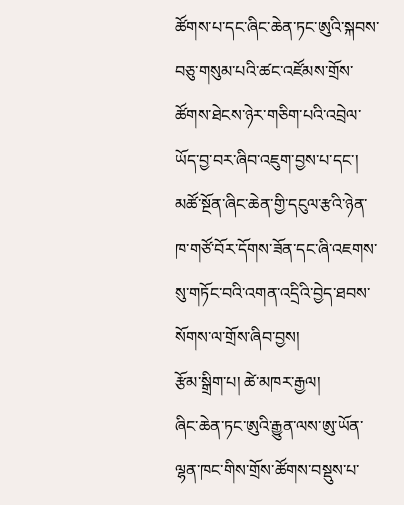ཚོགས་པ་དང་ཞིང་ཆེན་ཏང་ཨུའི་སྐབས་བཅུ་གསུམ་པའི་ཚང་འཛོམས་གྲོས་ཚོགས་ཐེངས་ཉེར་གཅིག་པའི་འབྲེལ་ཡོད་བྱ་བར་ཞིབ་འཇུག་བྱས་པ་དང་། མཚོ་སྔོན་ཞིང་ཆེན་གྱི་དངུལ་རྩའི་ཉེན་ཁ་གཙོ་བོར་དོགས་ཟོན་དང་ཞི་འཇགས་སུ་གཏོང་བའི་འགན་འདྲིའི་བྱེད་ཐབས་སོགས་ལ་གྲོས་ཞིབ་བྱས།
རྩོམ་སྒྲིག་པ། ཚེ་མཁར་རྒྱལ།
ཞིང་ཆེན་ཏང་ཨུའི་རྒྱུན་ལས་ཨུ་ཡོན་ལྷན་ཁང་གིས་གྲོས་ཚོགས་བསྡུས་པ་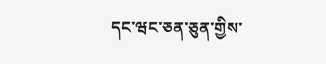དང་ཝང་ཅན་ཅུན་གྱིས་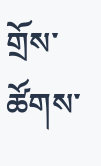གྲོས་ཚོགས་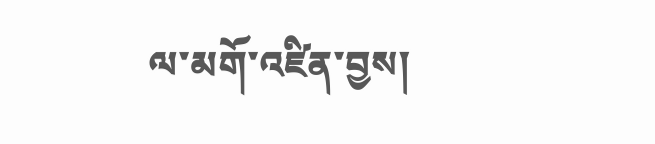ལ་མགོ་འཛིན་བྱས།